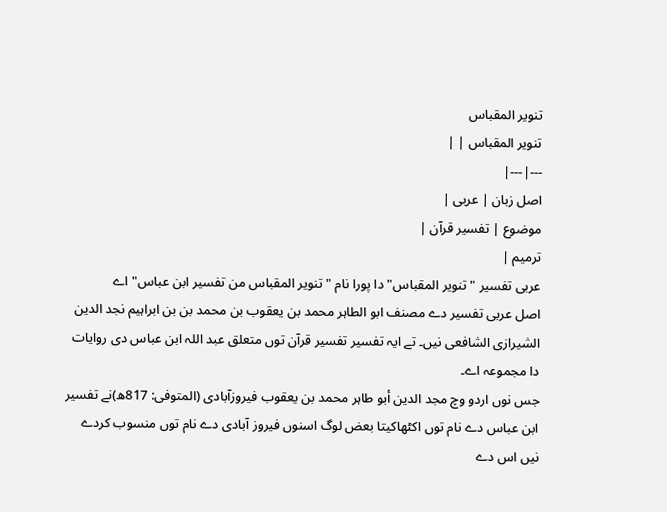تنویر المقباس
تنویر المقباس | |
---|---|
اصل زبان | عربی |
موضوع | تفسیر قرآن |
ترمیم |
عربی تفسیر "تنویر المقباس" دا پورا نام "تنویر المقباس من تفسیر ابن عباس" اے
اصل عربی تفسیر دے مصنف ابو الطاہر محمد بن یعقوب بن محمد بن بن ابراہیم نجد الدین الشیرازی الشافعی نيں۔ تے ایہ تفسیر تفسیر قرآن توں متعلق عبد اللہ ابن عباس دی روایات دا مجموعہ اے۔
جس نوں اردو وچ مجد الدين أبو طاہر محمد بن يعقوب فیروزآبادى (المتوفى: 817ھ)نے تفسیر ابن عباس دے نام توں اکٹھاکیتا بعض لوگ اسنوں فیروز آبادی دے نام توں منسوب کردے نيں اس دے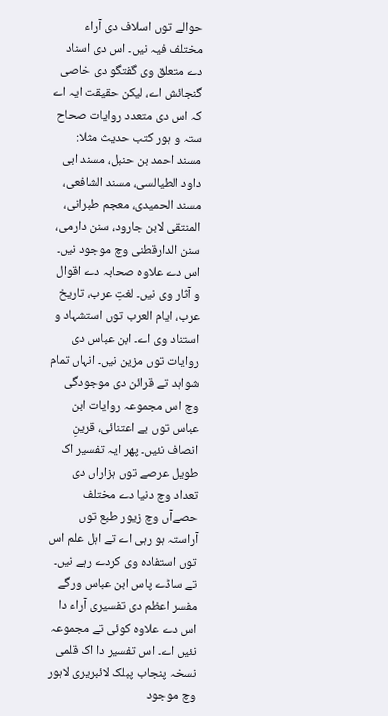حوالے توں اسلاف دی آراء مختلف فیہ نيں۔ اس دی اسناد دے متعلق وی گفتگو دی خاصی گنجائش اے، لیکن حقیقت ایہ اے کہ اس دی متعدد روایات صحاح ستہ و ہور کتب حدیث مثلا: مسند احمد بن حنبل، مسند ابی داود الطیالسی، مسند الشافعی، مسند الحمیدی، معجم طبرانی، المنتقی لابن جارود، سنن دارمی، سنن الدارقطنی وچ موجود نيں۔ اس دے علاوہ صحابہ دے اقوال و آثار وی نيں۔ لغتِ عرب، تاریخ عرب، ایام العرب توں استشہاد و استناد وی اے۔ ابن عباس دی روایات توں مزین نيں۔ انہاں تمام شواہد تے قرائن دی موجودگی وچ اس مجموعہ روایات ابن عباس توں بے اعتنائی، قرینِ انصاف نئيں۔ پھر ایہ تفسیر اک طویل عرصے توں ہزاراں دی تعداد وچ دنیا دے مختلف حصےآں وچ زیور طبع توں آراستہ ہو رہی اے تے اہل علم اس توں استفادہ وی کردے رہے نيں۔ تے ساڈے پاس ابن عباس ورگے مفسر اعظم دی تفسیری آراء دا اس دے علاوہ کوئی تے مجموعہ نئيں اے۔ اس تفسیر دا اک قلمی نسخہ پنجاب پبلک لائبریری لاہور وچ موجود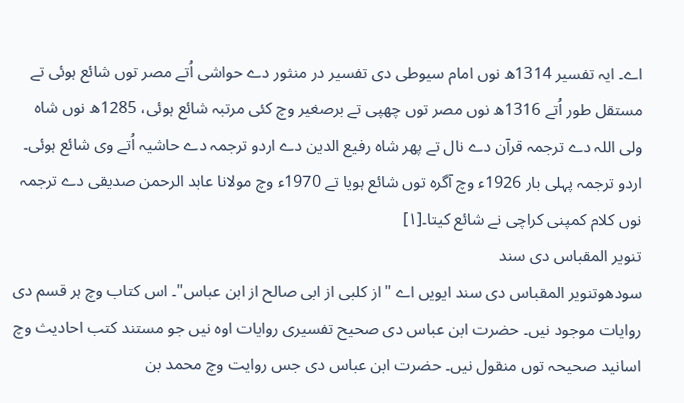اے۔ ایہ تفسیر 1314ھ نوں امام سیوطی دی تفسیر در منثور دے حواشی اُتے مصر توں شائع ہوئی تے مستقل طور اُتے 1316ھ نوں مصر توں چھپی تے برصغیر وچ کئی مرتبہ شائع ہوئی، 1285ھ نوں شاہ ولی اللہ دے ترجمہ قرآن دے نال تے پھر شاہ رفیع الدین دے اردو ترجمہ دے حاشیہ اُتے وی شائع ہوئی۔ اردو ترجمہ پہلی بار 1926ء وچ آگرہ توں شائع ہويا تے 1970ء وچ مولانا عابد الرحمن صدیقی دے ترجمہ نوں کلام کمپنی کراچی نے شائع کیتا۔[۱]
تنویر المقباس دی سند
سودھوتنویر المقباس دی سند ایويں اے "از کلبی از ابی صالح از ابن عباس"۔ اس کتاب وچ ہر قسم دی روایات موجود نيں۔ حضرت ابن عباس دی صحیح تفسیری روایات اوہ نيں جو مستند کتب احادیث وچ اسانید صحیحہ توں منقول نيں۔ حضرت ابن عباس دی جس روایت وچ محمد بن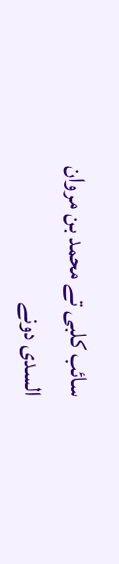سائب کلبی تے محمد بن مروان السدی دونے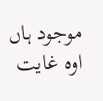موجود ہاں اوہ غایت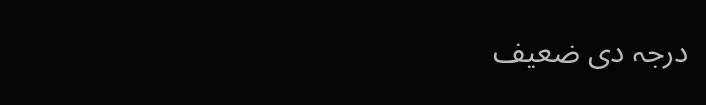درجہ دی ضعیف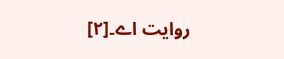روایت اے۔[۲]